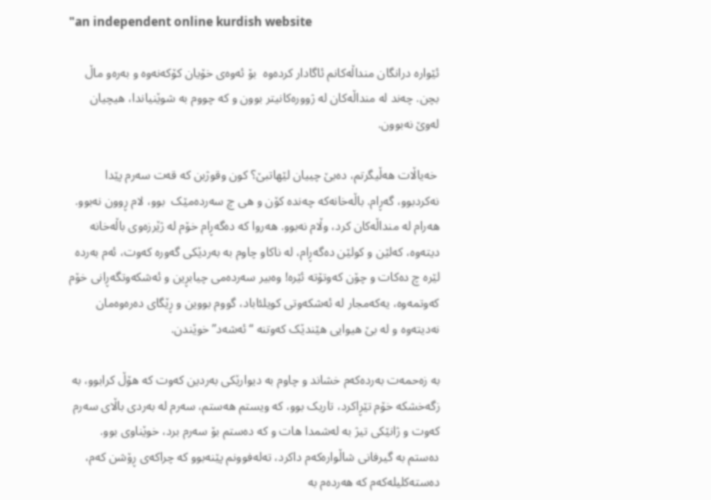"an independent online kurdish website

ئێوارە درانگان منداڵەکانم ئاگادار کردەوە  بۆ ئەوەی خۆیان کۆکەنەوە و بەرەو ماڵ بچن. چەند لە منداڵەکان لە ژوورەکانیتر بوون و کە چووم بە شوێنیاندا، هیچیان لەوێ نەبوون.

 خەیاڵات هەڵیگرتم، دەبێ چییان لێهاتبێ؟ کون وقوژبن کە قەت سەرم پێدا نەکردبوو، گەڕام. باڵەخانەکە چەندە کۆن و هی چ سەردەمێک  بوو، لام ڕوون نەبوو. هەرام لە منداڵەکان کرد، وڵام نەبوو. هەروا کە دەگەڕام خۆم لە ژێرزەوی باڵەخانە دیتەوە، کەلێن و کولێن دەگەڕام، لە ناکاو چاوم بە بەردێکی گەورە کەوت، ئەم بەردە لێرە چ دەکات و چۆن کەوتۆتە ئێرە! وەبیر سەردەمی چیابڕین و ئەشکەوتگەڕانی خۆم کەوتمەوە، یەکەمجار لە ئەشکەوتی کویلئاباد، گووم بووین و ڕێگای دەرەوەمان نەدیتەوە و لە بێ هیوایی هێندێک کەوتنە “ئەشەد” خوێندن.

بە زەحمەت بەردەکەم خشاند و چاوم بە دیوارێکی بەردین کەوت کە هۆڵ کرابوو، بە زگەخشکە خۆم تێڕاکرد، تاریک بوو، کە ویستم هەستم، سەرم لە بەردی باڵای سەرم کەوت و ژانێکی تیژ بە لەشمدا هات و کە دەستم بۆ سەرم برد، خوێناوی بوو. دەستم بە گیرفانی شاڵوارەکەم داکرد، تەلەفوونم پێنەبوو کە چراکەی ڕۆشن کەم، دەستەکلیلەکەم کە هەردەم بە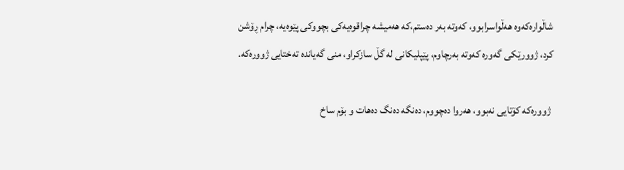شاڵوارەکەوە هەڵواسرابوو، کەوتە بەر دەستم،کە هەمیشە چراقوەیەکی بچووکی پێوەیە، چرام ڕۆشن کرد، ژوورێکی گەورە کەوتە بەرچاوم، پێپلیکانی لە گڵ سازکراو، منی گەیاندە تەختایی ژوورەکە.

 ژوورەکە کۆتایی نەبوو، هەروا دەچووم، دەنگە دەنگ دەهات و بۆم ساخ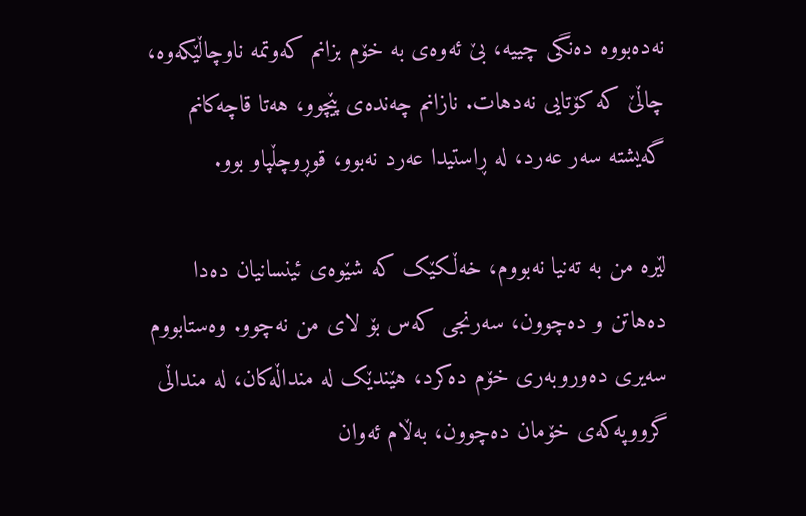نەدەبووە دەنگی چییە، بێ ئەوەی بە خۆم بزانم کەوتمە ناوچاڵێکەوە، چاڵێ کە کۆتایی نەدهات. نازانم چەندەی پێچوو، هەتا قاچەکانم گەیشتە سەر عەرد، لە ڕاستیدا عەرد نەبوو، قوڕوچڵپاو بوو.

لێرە من بە تەنیا نەبووم، خەڵکێک کە شێوەی ئینسانیان دەدا دەهاتن و دەچوون، سەرنجی کەس بۆ لای من نەچوو. وەستابووم سەیری دەوروبەری خۆم دەکرد، هێندێک لە منداڵەکان، لە منداڵی گرووپەکەی خۆمان دەچوون، بەڵام ئەوان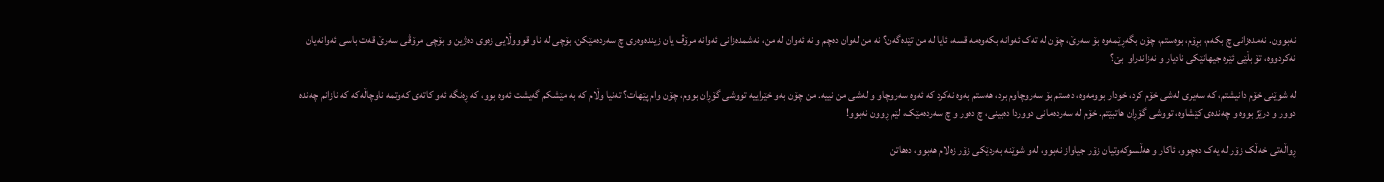نەبوون. نەمدەزانی چ بکەم، بڕۆم، بوەستم، چۆن بگەڕێمەوە بۆ سەرێ، چۆن لە تەک ئەوانە بکەوەمە قسە، ئایا لە من تێدەگەن؟ نە من لەوان دەچم و نە ئەوان لە من، نەشمدەزانی ئەوانە مرۆڤ یان زیندەوەری چ سەردەمێکن، بۆچی لە ناو قوووڵایی زەوی دەژین و بۆچی مرۆڤی سەرێ قەت باسی ئەوانەیان نەکردووە، تۆ بڵێی ئێرە جیهانێکی نادیار و نەزاندراو  بێ؟

لە شوێنی خۆم دانیشتم، کە سەیری لەشی خۆم کرد، خودار بوومەوە، دەستم بۆ سەروچاوم برد، هەستم بەوە نەکرد کە ئەوە سەروچاو و لەشی من نییە. من چۆن بەو خێراییە تووشی گۆڕان بووم، چۆن وام پێهات؟ تەنیا وڵام کە بە مێشکم گەیشت ئەوە بوو، کە ڕەنگە ئەو کاتەی کەوتمە ناوچاڵەکە کە نازانم چەندە دوور و درێژ بووە و چەندەی کێشاوە، تووشی گۆڕان هاتبێتم. خۆم لە سەردەمانی دووردا دەبینی، چ دەور و چ سەردەمێک، لێم ڕوون نەبوو!

ڕواڵەتی خەڵک زۆر لە یەک دەچوو، ئاکار و هەڵسوکەوتیان زۆر جیاواز نەبوو، لەو شوێنە بەردێکی زۆر زەلام هەبوو، دەهاتن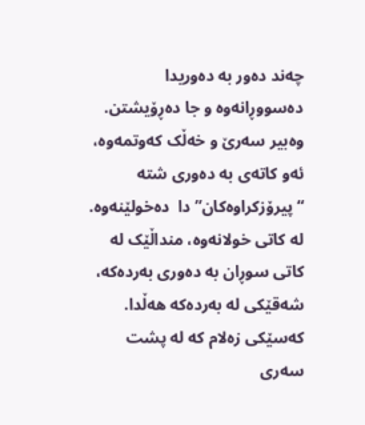چەند دەور بە دەوریدا دەسووڕانەوە و جا دەڕۆیشتن. وەبیر سەرێ و خەڵک کەوتمەوە، ئەو کاتەی بە دەوری شتە “پیرۆزکراوەکان”دا  دەخولێنەوە. لە کاتی خولانەوە، منداڵێک لە کاتی سوڕان بە دەوری بەردەکە، شەقێکی لە بەردەکە هەڵدا. کەسێکی زەلام کە لە پشت سەری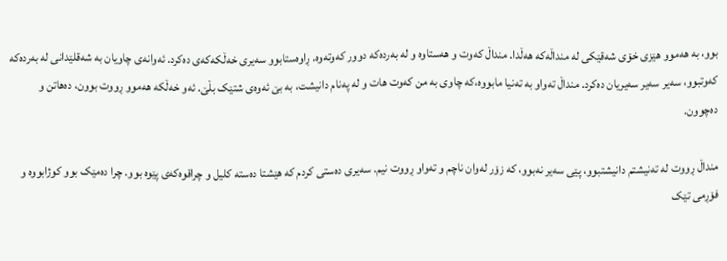بوو، بە هەموو هێزی خۆی شەقێکی لە منداڵەکە هەڵدا. منداڵ کەوت و هەستاوە و لە بەردەکە دوور کەوتەوە. ڕاوەستابوو سەیری خەڵکەکەی دەکرد. ئەوانەی چاویان بە شەقلێدانی لە بەردەکە کەوتبوو، سەیر سەیر سەیریان دەکرد. منداڵ تەواو بە تەنیا مابووە،کە چاوی بە من کەوت هات و لە پەنام دانیشت، بە بێ ئەوەی شتێک بڵێ. ئەو خەڵکە هەموو ڕووت بوون، دەهاتن و دەچوون.

منداڵ ڕووت لە تەنیشتم دانیشتبوو، پێی سەیر نەبوو، کە زۆر لەوان ناچم و تەواو ڕووت نیم. سەیری دەستی کردم کە هێشتا دەستە کلیل و چراقوەکەی پێوە بوو. چرا دەمێک بوو کوژابووە و فۆڕمی تێک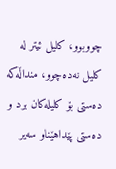چووبوو، کلیل ئیتر لە کلیل نەدەچوو، منداڵەکە دەستی بۆ کلیلەکان برد و دەستی پێداهێناو سەیر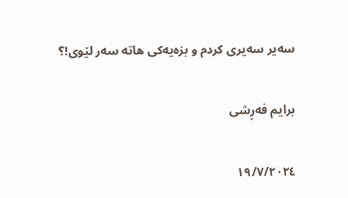سەیر سەیری کردم و بزەیەکی هاتە سەر لێوی!؟

برایم فەڕشی

١٩/٧/٢٠٢٤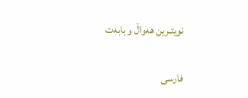نویتـرین هەواڵ و بابەت


فارسی